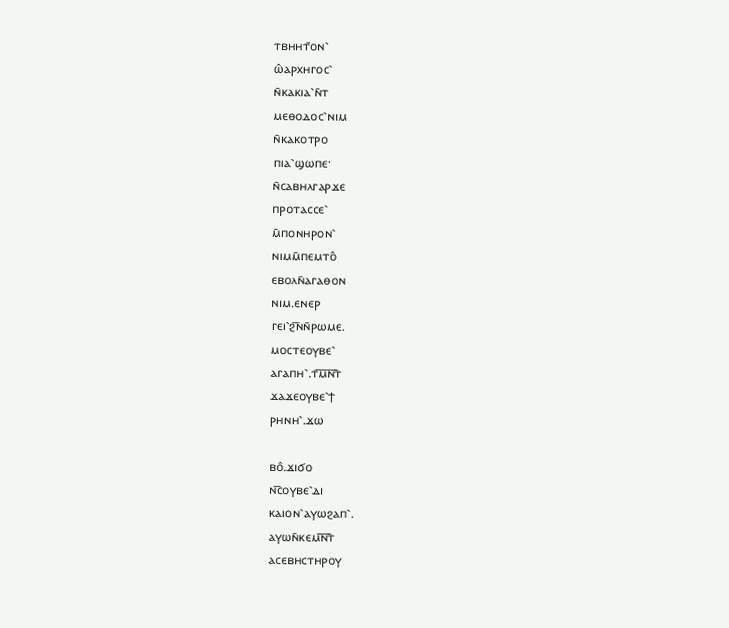ⲧⲃⲏⲏⲧ︤ⲟⲛ⳿
ⲱ̂ⲁⲣⲭⲏⲅⲟⲥ⳿
ⲛ̄ⲕⲁⲕⲓⲁ⳿ⲛ̄ⲧ
ⲙⲉⲑⲟⲇⲟⲥ⳿ⲛⲓⲙ
ⲛ̄ⲕⲁⲕⲟⲧⲣⲟ
ⲡⲓⲁ⳿ϣⲱⲡⲉ·
ⲛ̄ⲥⲁⲃⲏⲗⲅⲁⲣϫⲉ
ⲡⲣⲟⲧⲁⲥⲥⲉ⳿
ⲙ̄ⲡⲟⲛⲏⲣⲟⲛ⳿
ⲛⲓⲙⲙ̄ⲡⲉⲙⲧⲟ̂
ⲉⲃⲟⲗⲛ̄ⲁⲅⲁⲑⲟⲛ
ⲛⲓⲙ.ⲉⲛⲉⲣ
ⲅⲉⲓ⳿ϩ︤ⲛ︥ⲛ̄ⲣⲱⲙⲉ.
ⲙⲟⲥⲧⲉⲟⲩⲃⲉ⳿
ⲁⲅⲁⲡⲏ⳿.ⲧ︤ⲙ︦ⲛ︦ⲧ︥
ϫⲁϫⲉⲟⲩⲃⲉ⳿ϯ
ⲣⲏⲛⲏ⳿.ϫⲱ

ⲃⲟ̂.ϫⲓϭⲟ
ⲛ︤ⲥ︥ⲟⲩⲃⲉ⳿ⲇⲓ
ⲕⲁⲓⲟⲛ⳿ⲁⲩⲱϩⲁⲡ⳿.
ⲁⲩⲱⲛ̄ⲕⲉⲙ︤ⲛ︦ⲧ︥
ⲁⲥⲉⲃⲏⲥⲧⲏⲣⲟⲩ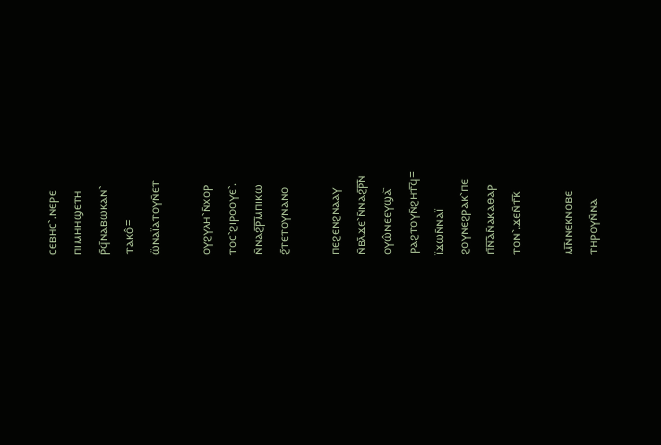ⲥⲉⲃⲏⲥ⳿.ⲛⲉⲣⲉ
ⲡⲓⲙⲏⲏϣⲉⲧⲏ
ⲣ︤ϥ︤ⲛⲁⲃⲱⲕⲁⲛ⳿
ⲧⲁⲕⲟ̂=
ⲱ̈ⲛⲁⲓ̈ⲁⲧⲟⲩⲛ̄ⲉⲧ

ⲟⲩϩⲩⲗⲏ⳿ⲛ̄ⲭⲟⲣ
ⲧⲟⲥ⳿ϩⲓⲣⲟⲟⲩⲉ⳿.
ⲛ̄ⲛⲁϩ︤ⲣ︦ⲙ︥ⲡⲓⲕⲱ
ϩ︤ⲧⲉⲧⲟⲩⲛⲁⲛⲟ

ⲡⲉϩⲉⲛϩⲛⲁⲁⲩ
ⲛ̄ⲃⲗ︥ϫⲉ⳿ⲛ̄ⲛⲁϩ︤ⲣ︦ⲛ︥
ⲟⲩⲱ̂ⲛⲉⲉⲩϣⲁ⳯
ⲣⲁϩⲧⲟⲩⲛ̄ϩⲏⲧ︤ϥ︥=
ⲓ̈ϫⲱⲛ̄ⲛⲁⲓ̈
ϩⲟⲩⲛⲉϩⲣⲁⲕ⳿ⲡⲉ
ⲡ︤ⲛ︦ⲁ︥ⲛ̄ⲁⲕⲁⲑⲁⲣ
ⲧⲟⲛ⳿.ϫⲉⲛ̄ⲧ︤ⲕ︥

ⲙ︤ⲛ︥ⲛⲉⲕⲛⲟⲃⲉ
ⲧⲏⲣⲟⲩⲛ̄ⲛⲁ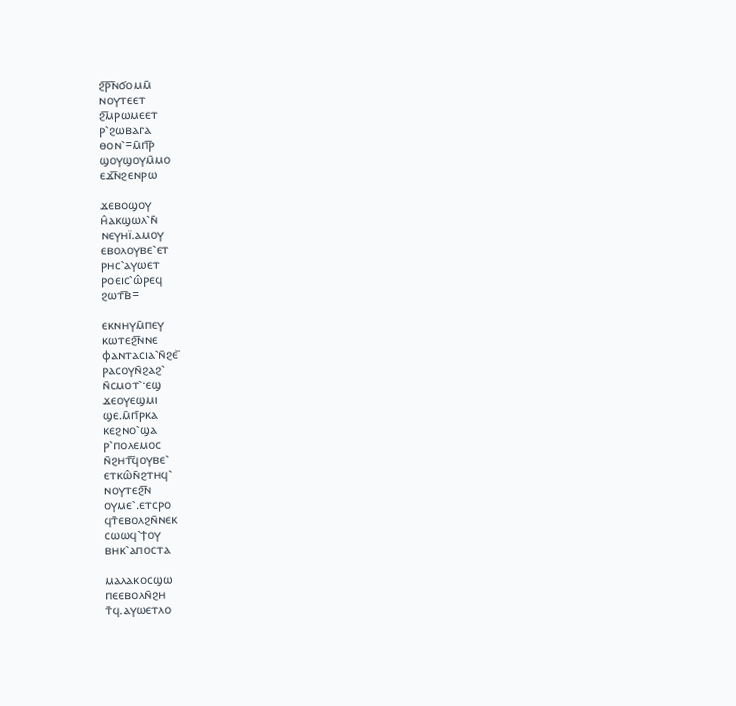ϩ︤ⲣ︦ⲛ︥ϭⲟⲙⲙ̄
ⲛⲟⲩⲧⲉⲉⲧ
ϩ︤ⲙ︥ⲣⲱⲙⲉⲉⲧ
ⲣ⳿ϩⲱⲃⲁⲅⲁ
ⲑⲟⲛ⳿=ⲙ̄ⲡ︤ⲣ︥
ϣⲟⲩϣⲟⲩⲙ̄ⲙⲟ
ⲉϫ︤ⲛ︥ϩⲉⲛⲣⲱ

ϫⲉⲃⲟϣⲟⲩ
ⲏ̂ⲁⲕϣⲱⲗ⳿ⲛ̄
ⲛⲉⲩⲏⲓ̈.ⲁⲙⲟⲩ
ⲉⲃⲟⲗⲟⲩⲃⲉ⳿ⲉⲧ
ⲣⲏⲥ⳿ⲁⲩⲱⲉⲧ
ⲣⲟⲉⲓⲥ⳿ⲱ̂ⲣⲉϥ
ϩⲱⲧ︤ⲃ︥=

ⲉⲕⲛⲏⲩⲙ̄ⲡⲉⲩ
ⲕⲱⲧⲉϩ︤ⲛ︥ⲛⲉ
ⲫⲁⲛⲧⲁⲥⲓⲁ⳿ⲛ̄ϩⲉ⳯
ⲣⲁⲥⲟⲩⲛ̄ϩⲁϩ⳿
ⲛ̄ⲥⲙⲟⲧ⳿·ⲉϣ
ϫⲉⲟⲩⲉϣⲙⲓ
ϣⲉ.ⲙ̄ⲡ︤ⲣⲕⲁ
ⲕⲉϩⲛⲟ⳿ϣⲁ
ⲣ⳿ⲡⲟⲗⲉⲙⲟⲥ
ⲛ̄ϩⲏⲧ︤ϥ︥ⲟⲩⲃⲉ⳿
ⲉⲧⲕⲱ̂ⲛ̄ϩⲧⲏϥ⳿
ⲛⲟⲩⲧⲉϩ︤ⲛ︥
ⲟⲩⲙⲉ⳿.ⲉⲧⲥⲣⲟ
ϥⲧ̄ⲉⲃⲟⲗϩⲛ̄ⲛⲉⲕ
ⲥⲱⲱϥ⳿ϯⲟⲩ
ⲃⲏⲕ⳿ⲁⲡⲟⲥⲧⲁ

ⲙⲁⲗⲁⲕⲟⲥϣⲱ
ⲡⲉⲉⲃⲟⲗⲛ̄ϩⲏ
ⲧ̄ϥ.ⲁⲩⲱⲉⲧⲗⲟ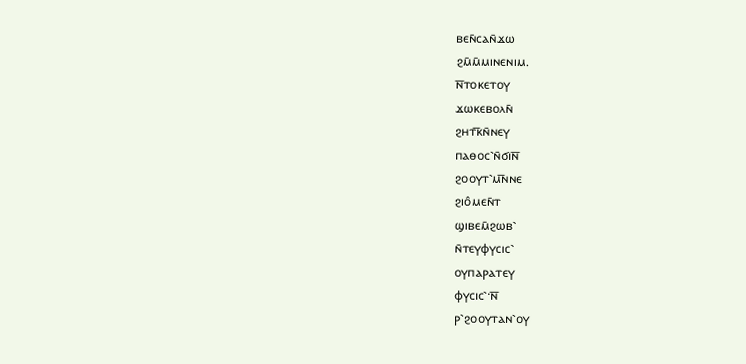ⲃⲉⲛ̄ⲥⲁⲛ̄ϫⲱ
ϩⲙ̄ⲙ̄ⲙⲓⲛⲉⲛⲓⲙ.
ⲛ︦ⲧⲟⲕⲉⲧⲟⲩ
ϫⲱⲕⲉⲃⲟⲗⲛ̄
ϩⲏⲧ︤ⲕ︥ⲛ̄ⲛⲉⲩ
ⲡⲁⲑⲟⲥ⳿ⲛ̄ϭⲓⲛ︦
ϩⲟⲟⲩⲧ⳿ⲙ︤ⲛ︥ⲛⲉ
ϩⲓⲟ̂ⲙⲉⲛ̄ⲧ
ϣⲓⲃⲉⲙ̄ϩⲱⲃ⳿
ⲛ̄ⲧⲉⲩⲫⲩⲥⲓⲥ⳿
ⲟⲩⲡⲁⲣⲁⲧⲉⲩ
ⲫⲩⲥⲓⲥ⳿·ⲛ︦
ⲣ⳿ϩⲟⲟⲩⲧⲁⲛ⳿ⲟⲩ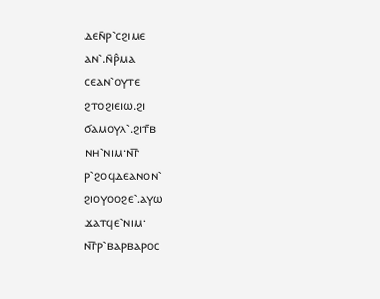ⲇⲉⲛ̄ⲣ⳿ⲥϩⲓⲙⲉ
ⲁⲛ⳿.ⲛ̄ⲣ̂ⲙⲁ
ⲥⲉⲁⲛ⳿ⲟⲩⲧⲉ
ϩⲧⲟϩⲓⲉⲓⲱ.ϩⲓ
ϭⲁⲙⲟⲩⲗ⳿.ϩⲓⲧ︤ⲃ
ⲛⲏ⳿ⲛⲓⲙ·ⲛ︤ⲅ︥
ⲣ⳿ϩⲟϥⲇⲉⲁⲛⲟⲛ⳿
ϩⲓⲟⲩⲟⲟϩⲉ⳿.ⲁⲩⲱ
ϫⲁⲧϥⲉ⳿ⲛⲓⲙ·
ⲛ︤ⲅ︥ⲣ⳿ⲃⲁⲣⲃⲁⲣⲟⲥ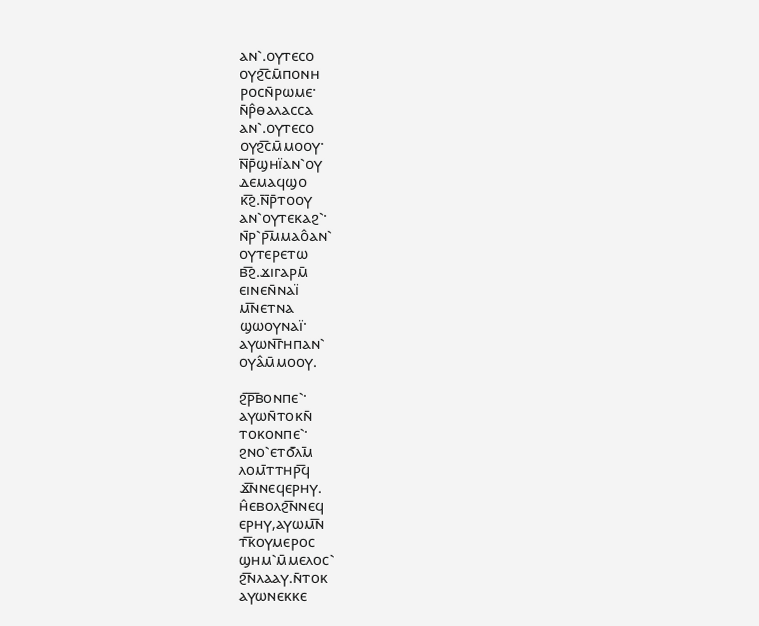ⲁⲛ⳿.ⲟⲩⲧⲉⲥⲟ
ⲟⲩϩ︤ⲥ︥ⲙ̄ⲡⲟⲛⲏ
ⲣⲟⲥⲛ̄ⲣⲱⲙⲉ·
ⲛ̄ⲣ̂ⲑⲁⲗⲁⲥⲥⲁ
ⲁⲛ⳿.ⲟⲩⲧⲉⲥⲟ
ⲟⲩϩ︤ⲥ︥ⲙ̄ⲙⲟⲟⲩ·
ⲛ︤︥ⲣ̄ϣⲏⲓ̈ⲁⲛ⳿ⲟⲩ
ⲇⲉⲙⲁϥϣⲟ
ⲕ︤ϩ︥.ⲛ︤︥ⲣ̄ⲧⲟⲟⲩ
ⲁⲛ⳿ⲟⲩⲧⲉⲕⲁϩ⳿·
ⲛ︤ⲣ⳿ⲣ︤ⲙ︥ⲙⲁⲟ̂ⲁⲛ⳿
ⲟⲩⲧⲉⲣⲉⲧⲱ
ⲃ︤ϩ︥.ϫⲓⲅⲁⲣⲙ̄
ⲉⲓⲛⲉⲛ̄ⲛⲁⲓ̈
ⲙ︤ⲛ︥ⲉⲧⲛⲁ
ϣⲱⲟⲩⲛⲁⲓ̈·
ⲁⲩⲱⲛ︤ⲅ︥ⲏⲡⲁⲛ⳿
ⲟⲩⲁ̂ⲙ̄ⲙⲟⲟⲩ.

ϩ︤ⲣ︦ⲃ︥ⲟⲛⲡⲉ⳿·
ⲁⲩⲱⲛ̄ⲧⲟⲕⲛ̄
ⲧⲟⲕⲟⲛⲡⲉ⳿·
ϩⲛⲟ⳿ⲉⲧϭ︤ⲗⲙ︥
ⲗⲟⲙ︤ⲧⲧⲏⲣ︤ϥ︥
ϫ︤ⲛ︥ⲛⲉϥⲉⲣⲏⲩ.
ⲏ̂ⲉⲃⲟⲗϩ︤ⲛ︥ⲛⲉϥ
ⲉⲣⲏⲩ,ⲁⲩⲱⲙ︤ⲛ︥
ⲧ︤ⲕ︥ⲟⲩⲙⲉⲣⲟⲥ
ϣⲏⲙ⳿ⲙ̄ⲙⲉⲗⲟⲥ⳿
ϩ︤ⲛ︥ⲗⲁⲁⲩ.ⲛ̄ⲧⲟⲕ
ⲁⲩⲱⲛⲉⲕⲕⲉ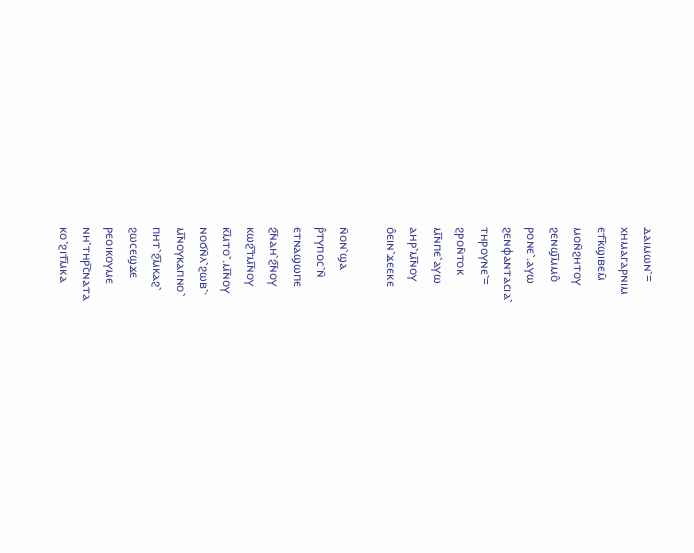ⲇⲁⲓⲙⲱⲛ⳿=
ⲭⲏⲙⲁⲅⲁⲣⲛⲓⲙ
ⲉⲧ︤ⲕ︥ϣⲓⲃⲉⲙ̄
ⲙⲟⲛ̄ϩⲏⲧⲟⲩ
ϩⲉⲛϣ︤ⲙ︥ⲙⲟ̂
ⲣⲟⲛⲉ⳿.ⲁⲩⲱ
ϩⲉⲛⲫⲁⲛⲧⲁⲥⲓⲁ⳿
ⲧⲏⲣⲟⲩⲛⲉ⳿=
ϩⲣⲟⲛ̄ⲧⲟⲕ
ⲙ︤ⲛ︥ⲡⲉ⳿ⲁⲩⲱ
ⲁⲏⲣ⳿ⲙ︤ⲛ︥ⲟⲩ
ⲟ̂ⲉⲓⲛ⳿ϫⲉⲉⲕⲉ

ⲛ̄ⲟⲛ⳿ϣⲁ
ⲣ̂ⲧⲩⲡⲟⲥ⳿ⲛ̄
ⲉⲧⲛⲁϣⲱⲡⲉ
ϩ︤ⲛ︥ⲁⲏ⳿ϩ︤ⲛ︥ⲟⲩ
ⲕⲱϩ︤ⲧ︥ⲙ︤ⲛ︥ⲟⲩ
ⲕ︤ⲙ︥ⲧⲟ⳿.ⲙ︤ⲛ︥ⲟⲩ
ⲛⲟϭⲛ̄ⲗ⳿ϩⲱⲃ⳿·
ⲙ︤ⲛ︥ⲟⲩⲕⲁⲡⲛⲟ⳿
ⲡⲏⲧ⳿ϩ︤ⲙ︥ⲕⲁϩ⳿
ϩⲱⲥⲉϣϫⲉ
ⲣⲉⲟⲓⲕⲟⲩⲙⲉ
ⲛⲏ⳿ⲧⲏⲣ︤ⲥ︥ⲛⲁⲧⲁ
ⲕⲟ⳿ϩⲓⲧ︤ⲙ︥ⲕⲁ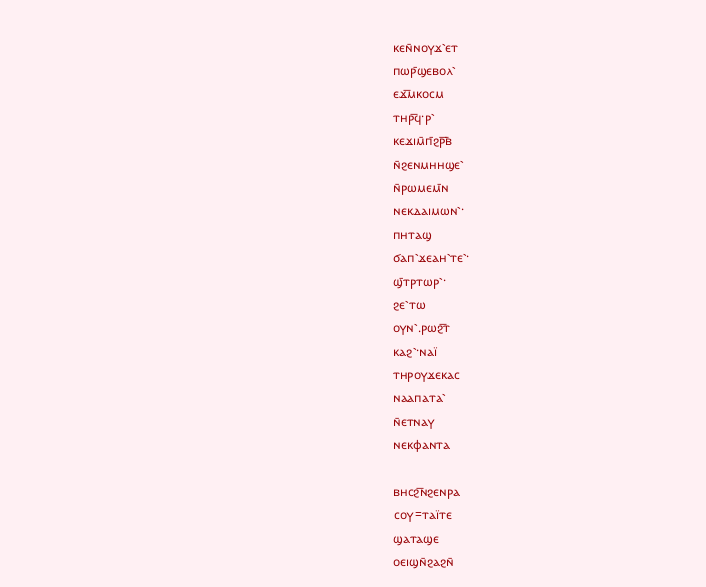ⲕⲉⲛ̄ⲛⲟⲩϫ⳿ⲉⲧ
ⲡⲱⲣ︤ϣⲉⲃⲟⲗ⳿
ⲉϫ︤ⲙ︥ⲕⲟⲥⲙ
ⲧⲏⲣ︤ϥ︥·ⲣ⳿
ⲕⲉϫⲓⲙ̄ⲡ︤ϩⲣ︦ⲃ︥
ⲛ̄ϩⲉⲛⲙⲏⲏϣⲉ⳿
ⲛ̄ⲣⲱⲙⲉⲙ︤ⲛ
ⲛⲉⲕⲇⲁⲓⲙⲱⲛ⳿·
ⲡⲏⲧⲁϣ
ϭⲁⲡ⳿ϫⲉⲁⲏ⳿ⲧⲉ⳿·
ϣ︤ⲧⲣⲧⲱⲣ⳿·
ϩⲉ⳿ⲧⲱ
ⲟⲩⲛ⳿.ⲣⲱϩ︤ⲧ︥
ⲕⲁϩ⳿·ⲛⲁⲓ̈
ⲧⲏⲣⲟⲩϫⲉⲕⲁⲥ
ⲛⲁⲁⲡⲁⲧⲁ⳿
ⲛ̄ⲉⲧⲛⲁⲩ
ⲛⲉⲕⲫⲁⲛⲧⲁ

ⲃⲏⲥϩ︤ⲛ︥ϩⲉⲛⲣⲁ
ⲥⲟⲩ=ⲧⲁⲓ̈ⲧⲉ
ϣⲁⲧⲁϣⲉ
ⲟⲉⲓϣⲛ̄ϩⲁϩⲛ̄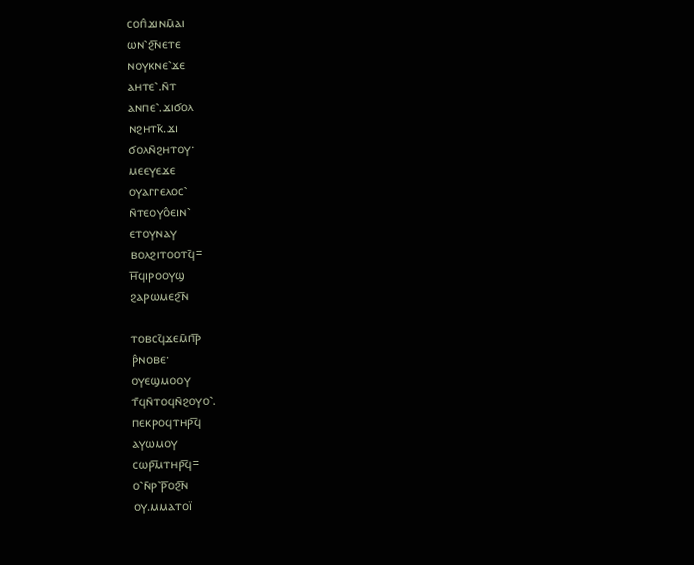ⲥⲟⲡ̂ϫⲓⲛⲙ̄ⲁⲓ
ⲱⲛ⳿ϩ︤ⲛ︥ⲉⲧⲉ
ⲛⲟⲩⲕⲛⲉ⳿ϫⲉ
ⲁⲏⲧⲉ⳿.ⲛ̄ⲧ
ⲁⲛⲡⲉ⳿.ϫⲓϭⲟⲗ
ⲛϩⲏⲧⲕ︥.ϫⲓ
ϭⲟⲗⲛ̄ϩⲏⲧⲟⲩ·
ⲙⲉⲉⲩⲉϫⲉ
ⲟⲩⲁⲅⲅⲉⲗⲟⲥ⳿
ⲛ̄ⲧⲉⲟⲩⲟ̂ⲉⲓⲛ⳿
ⲉⲧⲟⲩⲛⲁⲩ
ⲃⲟⲗϩⲓⲧⲟⲟⲧϥ︥=
ⲏ︦ϥⲓⲣⲟⲟⲩϣ
ϩⲁⲣⲱⲙⲉϩ︤ⲛ︥

ⲧⲟⲃⲥϥ︥ϫⲉⲙ̄ⲡ︤ⲣ︥
ⲣ̂ⲛⲟⲃⲉ·
ⲟⲩⲉϣⲙⲟⲟⲩ
ⲧ︤ϥⲛ̄ⲧⲟϥⲛ̄ϩⲟⲩⲟ⳿.
ⲡⲉⲕⲣⲟϥⲧⲏⲣ︤ϥ︥
ⲁⲩⲱⲙⲟⲩ
ⲥⲱⲣ︤ⲙ︥ⲧⲏⲣ︤ϥ︥=
ⲟ⳿ⲛ̄ⲣ⳿ⲣ︦ⲟϩ︤ⲛ︥
ⲟⲩ.ⲙⲙⲁⲧⲟⲓ̈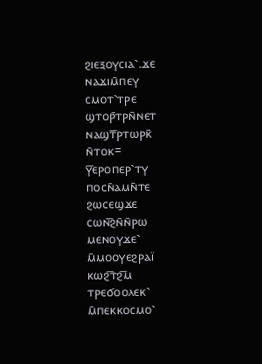ϩⲓⲉⲝⲟⲩⲥⲓⲁ⳿.ϫⲉ
ⲛⲁϫⲓⲙ̄ⲡⲉⲩ
ⲥⲙⲟⲧ⳿ⲧⲣⲉ
ϣⲧⲟⲣ︤ⲧⲣⲛ̄ⲛⲉⲧ
ⲛⲁϣⲧ︦ⲣⲧⲱⲣⲕ̄
ⲛ̄ⲧⲟⲕ=
ⲩ︦ⲉⲣⲟⲡⲉⲣ⳿ⲧⲩ
ⲡⲟⲥⲛ̄ⲁⲙⲛ̄ⲧⲉ
ϩⲱⲥⲉϣϫⲉ
ⲥⲱⲛ︤ϩ︥ⲛ̄ⲛ̄ⲣⲱ
ⲙⲉⲛⲟⲩϫⲉ⳿
ⲙ̄ⲙⲟⲟⲩⲉϩⲣⲁⲓ̈
ⲕⲱϩ︤ⲧ︥ϩ︤ⲙ︥
ⲧⲣⲉϭⲟⲟⲗⲉⲕ⳿
ⲙ̄ⲡⲉⲕⲕⲟⲥⲙⲟ⳿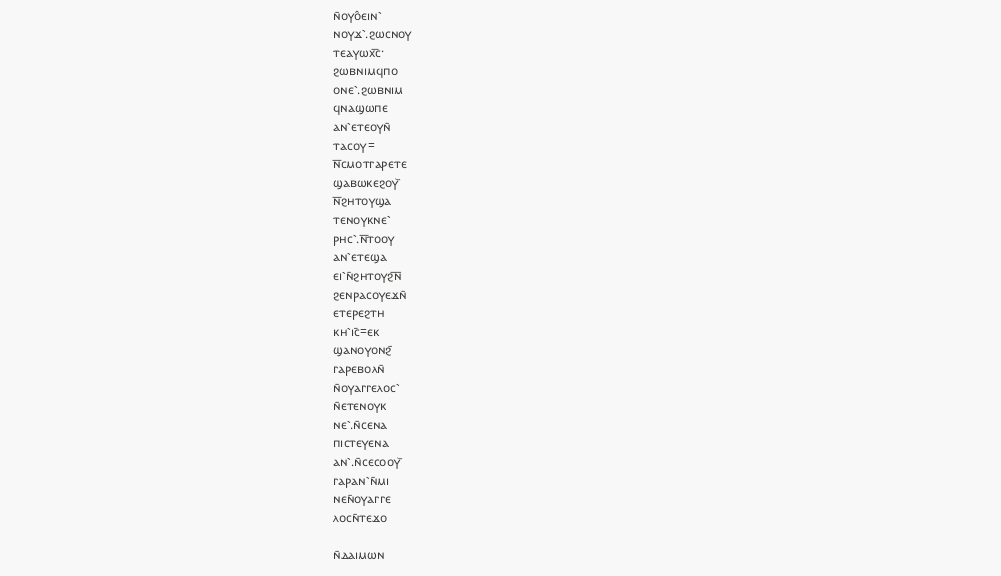ⲛ̄ⲟⲩⲟ̂ⲉⲓⲛ⳿
ⲛⲟⲩϫ⳿.ϩⲱⲥⲛⲟⲩ
ⲧⲉⲁⲩⲱⲭ︤ⲥ︥·
ϩⲱⲃⲛⲓⲙϥⲡⲟ
ⲟⲛⲉ⳿.ϩⲱⲃⲛⲓⲙ
ϥⲛⲁϣⲱⲡⲉ
ⲁⲛ⳿ⲉⲧⲉⲟⲩⲛ̄
ⲧⲁⲥⲟⲩ=
ⲛ︦ⲥⲙⲟⲧⲅⲁⲣⲉⲧⲉ
ϣⲁⲃⲱⲕⲉϩⲟⲩ⳯
ⲛ︦ϩⲏⲧⲟⲩϣⲁ
ⲧⲉⲛⲟⲩⲕⲛⲉ⳿
ⲣⲏⲥ⳿.ⲛ︦ⲧⲟⲟⲩ
ⲁⲛ⳿ⲉⲧⲉϣⲁ
ⲉⲓ⳿ⲛ̄ϩⲏⲧⲟⲩϩ︤ⲛ︤︥
ϩⲉⲛⲣⲁⲥⲟⲩⲉϫⲛ̄
ⲉⲧⲉⲣⲉϩⲧⲏ
ⲕⲏ⳿ⲓⲥ︥=ⲉⲕ
ϣⲁⲛⲟⲩⲟⲛϩ︤
ⲅⲁⲣⲉⲃⲟⲗⲛ̄
ⲛ̄ⲟⲩⲁⲅⲅⲉⲗⲟⲥ⳿
ⲛ̄ⲉⲧⲉⲛⲟⲩⲕ
ⲛⲉ⳿.ⲛ̄ⲥⲉⲛⲁ
ⲡⲓⲥⲧⲉⲩⲉⲛⲁ
ⲁⲛ⳿.ⲛ̄ⲥⲉⲥⲟⲟⲩ⳯
ⲅⲁⲣⲁⲛ⳿ⲛ̄ⲙⲓ
ⲛⲉⲛ̄ⲟⲩⲁⲅⲅⲉ
ⲗⲟⲥⲛ̄ⲧⲉϫⲟ

ⲛ̄ⲇⲁⲓⲙⲱⲛ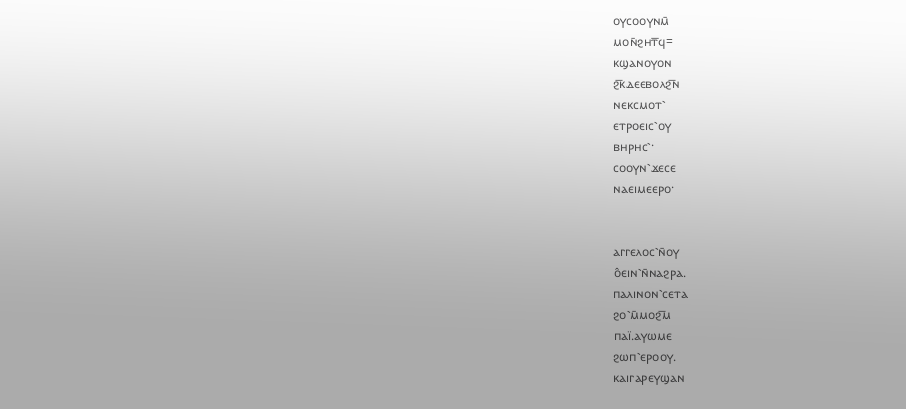ⲟⲩⲥⲟⲟⲩⲛⲙ̄
ⲙⲟⲛ̄ϩⲏⲧ︦ϥ=
ⲕϣⲁⲛⲟⲩⲟⲛ
ϩ︤ⲕ︥ⲇⲉⲉⲃⲟⲗϩ︤ⲛ︥
ⲛⲉⲕⲥⲙⲟⲧ⳿
ⲉⲧⲣⲟⲉⲓⲥ⳿ⲟⲩ
ⲃⲏⲣⲏⲥ⳿·
ⲥⲟⲟⲩⲛ⳿ϫⲉⲥⲉ
ⲛⲁⲉⲓⲙⲉⲉⲣⲟ·


ⲁⲅⲅⲉⲗⲟⲥ⳿ⲛ̄ⲟⲩ
ⲟ̂ⲉⲓⲛ⳿ⲛ̄ⲛⲁϩⲣⲁ.
ⲡⲁⲗⲓⲛⲟⲛ⳿ⲥⲉⲧⲁ
ϩⲟ⳿ⲙ̄ⲙⲟϩ︤ⲙ︥
ⲡⲁⲓ̈.ⲁⲩⲱⲙⲉ
ϩⲱⲡ⳿ⲉⲣⲟⲟⲩ.
ⲕⲁⲓⲅⲁⲣⲉⲩϣⲁⲛ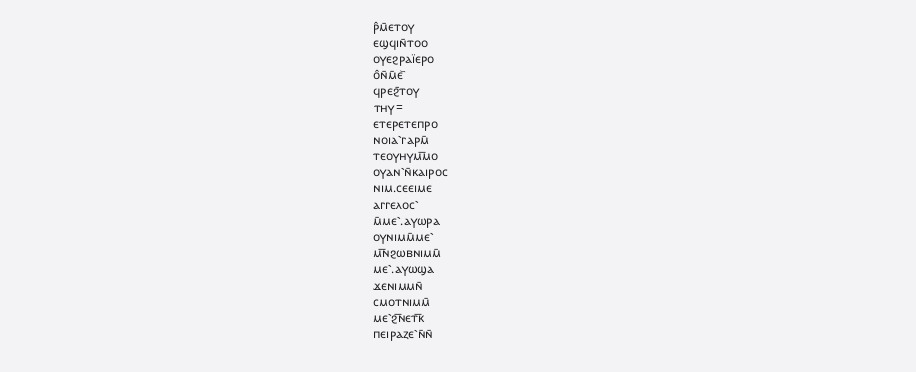ⲣ̂ⲙ̄ⲉⲧⲟⲩ
ⲉϣϥⲓⲛ̄ⲧⲟⲟ
ⲟⲩⲉϩⲣⲁⲓ̈ⲉⲣⲟ
ⲟ̂ⲛ̄ⲙ̄ⲉ⳯
ϥⲣⲉϩ︤ⲧⲟⲩ
ⲧⲏⲩ=
ⲉⲧⲉⲣⲉⲧⲉⲡⲣⲟ
ⲛⲟⲓⲁ⳿ⲅⲁⲣⲙ̄
ⲧⲉⲟⲩⲏⲩⲙ︤ⲙ︥ⲟ
ⲟⲩⲁⲛ⳿ⲛ̄ⲕⲁⲓⲣⲟⲥ
ⲛⲓⲙ.ⲥⲉⲉⲓⲙⲉ
ⲁⲅⲅⲉⲗⲟⲥ⳿
ⲙ̄ⲙⲉ⳿.ⲁⲩⲱⲣⲁ
ⲟⲩⲛⲓⲙⲙ̄ⲙⲉ⳿
ⲙ︤ⲛ︥ϩⲱⲃⲛⲓⲙⲙ̄
ⲙⲉ⳿.ⲁⲩⲱϣⲁ
ϫⲉⲛⲓⲙⲙⲛ̄
ⲥⲙⲟⲧⲛⲓⲙⲙ̄
ⲙⲉ⳿ϩ︤ⲛ︥ⲉⲧ︤ⲕ︥
ⲡⲉⲓⲣⲁⲍⲉ⳿ⲛ̄ⲛ̄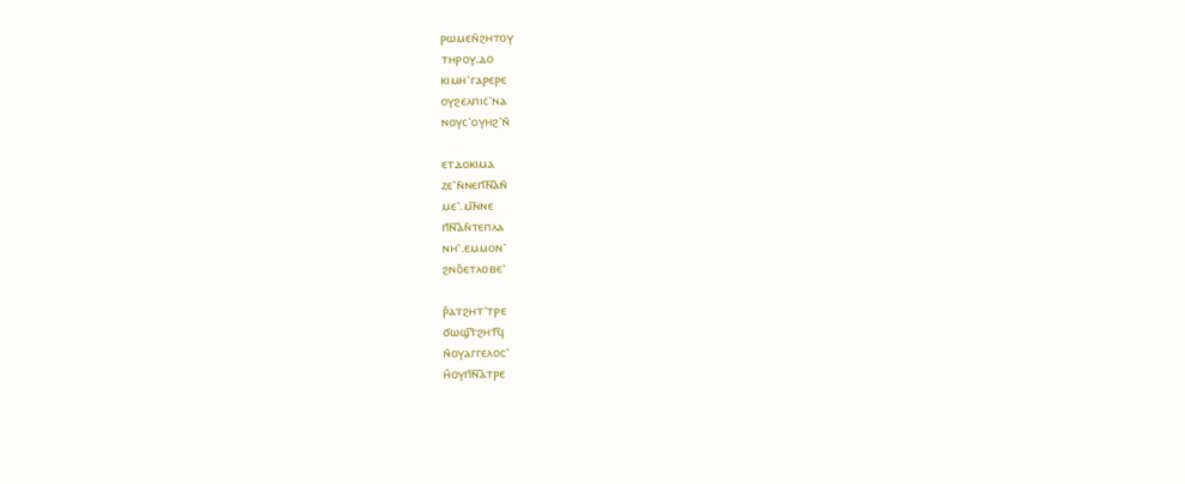ⲣⲱⲙⲉⲛ̄ϩⲏⲧⲟⲩ
ⲧⲏⲣⲟⲩ.ⲇⲟ
ⲕⲓⲙⲏ⳿ⲅⲁⲣⲉⲣⲉ
ⲟⲩϩⲉⲗⲡⲓⲥ⳿ⲛⲁ
ⲛⲟⲩⲥ⳿ⲟⲩⲏϩ⳿ⲛ̄

ⲉⲧⲇⲟⲕⲓⲙⲁ
ⲍⲉ⳿ⲛ̄ⲛⲉⲡ︤ⲛ︦ⲁ︥ⲛ̄
ⲙⲉ⳿.ⲙ︤ⲛ︥ⲛⲉ
ⲡ︤ⲛ︦ⲁ︥ⲛ̄ⲧⲉⲡⲗⲁ
ⲛⲏ⳿.ⲉⲙⲙⲟⲛ⳿
ϩⲛⲟ̂ⲉⲧⲗⲟⲃⲉ⳿

ⲣ̂ⲁⲧϩⲏⲧ⳿ⲧⲣⲉ
ϭⲱϣ︤ⲧ︥ϩⲏⲧ︤ϥ︥
ⲛ̄ⲟⲩⲁⲅⲅⲉⲗⲟⲥ⳿
ⲏ̂ⲟⲩⲡ︤ⲛ︦ⲁ︥ⲧⲣⲉ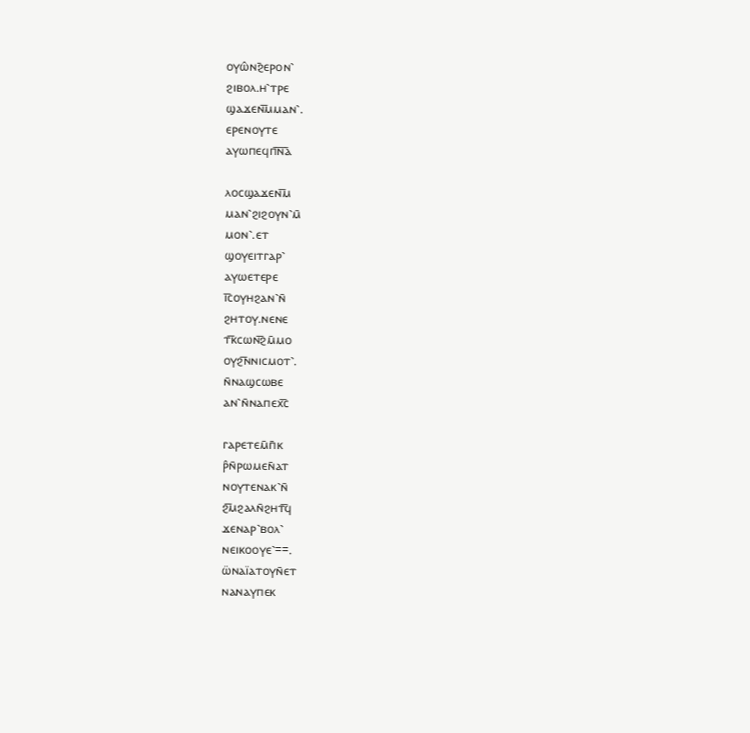ⲟⲩⲱ̂ⲛϩ︥ⲉⲣⲟⲛ⳿
ϩⲓⲃⲟⲗ.ⲏ⳿ⲧⲣⲉ
ϣⲁϫⲉⲛ︤ⲙ︥ⲙⲁⲛ⳿.
ⲉⲣⲉⲛⲟⲩⲧⲉ
ⲁⲩⲱⲡⲉϥⲡ︤ⲛ︦ⲁ︥

ⲗⲟⲥϣⲁϫⲉⲛ︤ⲙ︥
ⲙⲁⲛ⳿ϩⲓϩⲟⲩⲛ⳿ⲙ̄
ⲙⲟⲛ⳿.ⲉⲧ
ϣⲟⲩⲉⲓⲧⲅⲁⲣ⳿
ⲁⲩⲱⲉⲧⲉⲣⲉ
ⲓ︤ⲥ︥ⲟⲩⲏϩⲁⲛ⳿ⲛ̄
ϩⲏⲧⲟⲩ.ⲛⲉⲛⲉ
ⲧ︤ⲕ︥ⲥⲱⲛ︤ϩ︥ⲙ̄ⲙⲟ
ⲟⲩϩ︤ⲛ︥ⲛⲓⲥⲙⲟⲧ⳿.
ⲛ̄ⲛⲁϣⲥⲱⲃⲉ
ⲁⲛ⳿ⲛ̄ⲛⲁⲡⲉⲭ︤ⲥ︥

ⲅⲁⲣⲉⲧⲉⲙ̄ⲡ̄ⲕ
ⲣ̂ⲛ̄ⲣⲱⲙⲉⲛ̄ⲁⲧ
ⲛⲟⲩⲧⲉⲛⲁⲕ⳿ⲛ̄
ϩ︤ⲙ︥ϩⲁⲗⲛ̄ϩⲏⲧ︤ϥ︥
ϫⲉⲛⲁⲣ⳿ⲃⲟⲗ⳿
ⲛⲉⲓⲕⲟⲟⲩⲉ⳿==.
ⲱ̈ⲛⲁⲓ̈ⲁⲧⲟⲩⲛ̄ⲉⲧ
ⲛⲁⲛⲁⲩⲡⲉⲕ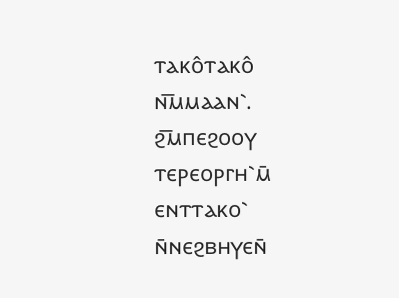ⲧⲁⲕⲟ̂ⲧⲁⲕⲟ̂
ⲛ︤ⲙ︥ⲙⲁⲁⲛ⳿.
ϩ︤ⲙ︥ⲡⲉϩⲟⲟⲩ
ⲧⲉⲣⲉⲟⲣⲅⲏ⳿ⲙ̄
ⲉⲛⲧⲧⲁⲕⲟ⳿
ⲛ̄ⲛⲉϩⲃⲏⲩⲉⲛ̄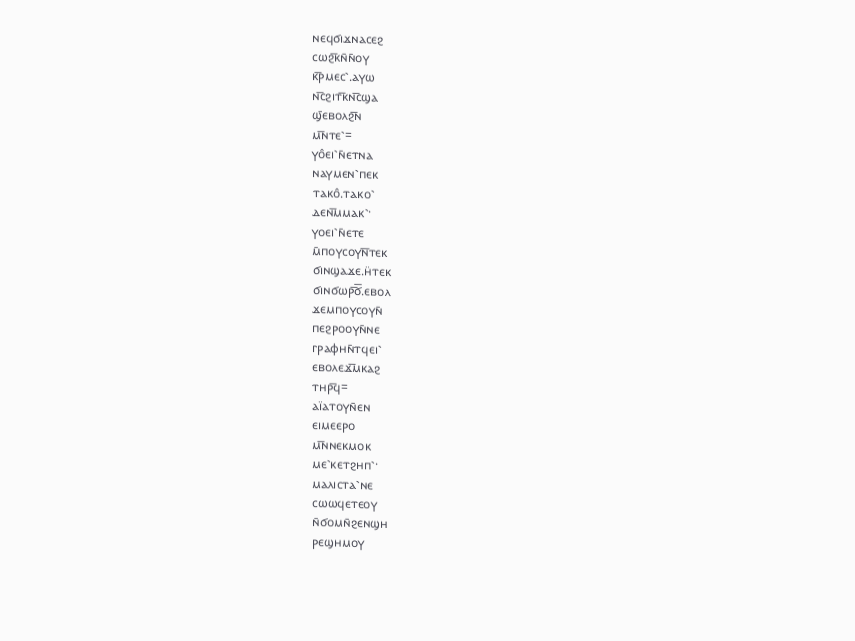ⲛⲉϥϭⲓϫⲛⲁⲥⲉϩ
ⲥⲱϩ︤ⲕ︥ⲛ̄ⲛ̄ⲟⲩ
ⲕ︤ⲣ︥ⲙⲉⲥ⳿.ⲁⲩⲱ
ⲛ︤ⲥ︥ϩⲓⲧ︤ⲕ︥ⲛ︤ⲥ︥ϣⲁ
ϣ︤ⲉⲃⲟⲗϩ︤ⲛ︥
ⲙ︤ⲛ︥ⲧⲉ⳿=
ⲩⲟ̂ⲉⲓ⳿ⲛ̄ⲉⲧⲛⲁ
ⲛⲁⲩⲙⲉⲛ⳿ⲡⲉⲕ
ⲧⲁⲕⲟ̂.ⲧⲁⲕⲟ⳿
ⲇⲉⲛ︤ⲙ︥ⲙⲁⲕ⳿·
ⲩⲟⲉⲓ⳿ⲛ̄ⲉⲧⲉ
ⲙ̄ⲡⲟⲩⲥⲟⲩⲛ︦ⲧⲉⲕ
ϭⲓⲛϣⲁϫⲉ.ⲏ̈ⲧⲉⲕ
ϭⲓⲛϭⲱⲣ︤ϭ︦︥.ⲉⲃⲟⲗ
ϫⲉⲙⲡⲟⲩⲥⲟⲩⲛ̄
ⲡⲉϩⲣⲟⲟⲩⲛ̄ⲛⲉ
ⲅⲣⲁⲫⲏⲛ̄ⲧϥⲉⲓ⳿
ⲉⲃⲟⲗⲉϫ︤ⲙ︥ⲕⲁϩ
ⲧⲏⲣ︤ϥ︥=
ⲁⲓ̈ⲁⲧⲟⲩⲛ̄ⲉⲛ
ⲉⲓⲙⲉⲉⲣⲟ
ⲙ︤ⲛ︥ⲛⲉⲕⲙⲟⲕ
ⲙⲉ⳿ⲕⲉⲧϩⲏⲡ⳿·
ⲙⲁⲗⲓⲥⲧⲁ⳿ⲛⲉ
ⲥⲱⲱϥⲉⲧⲉⲟⲩ
ⲛ̄ϭⲟⲙⲛ̄ϩⲉⲛϣⲏ
ⲣⲉϣⲏⲙⲟⲩ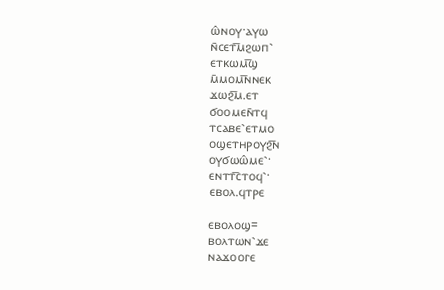ⲱ̂ⲛⲟⲩ·ⲁⲩⲱ
ⲛ̄ⲥⲉⲧ︤ⲙ︥ϩⲱⲡ⳿
ⲉⲧⲕⲱⲙ︤ϣ︥
ⲙ̄ⲙⲟⲙ︤ⲛ︥ⲛⲉⲕ
ϫⲱϩ︤ⲙ︥.ⲉⲧ
ϭⲟⲟⲙⲉⲛ̄ⲧϥ
ⲧⲥⲁⲃⲉ⳿ⲉⲧⲙⲟ
ⲟϣⲉⲧⲏⲣⲟⲩϩ︤ⲛ︥
ⲟⲩϭⲱⲱ̂ⲙⲉ⳿·
ⲉⲛⲧⲧ︤ⲥ︥ⲧⲟϥ⳿·
ⲉⲃⲟⲗ.ϥⲧⲣⲉ

ⲉⲃⲟⲗⲟϣ=
ⲃⲟⲗⲧⲱⲛ⳿ϫⲉ
ⲛⲁϫⲟⲟⲅⲉ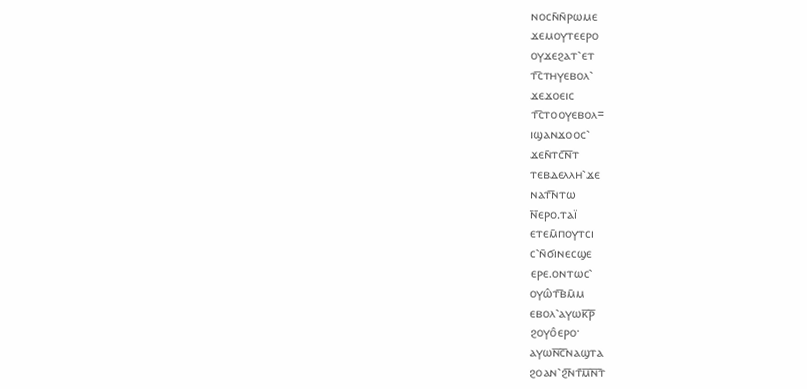ⲛⲟⲥⲛ̄ⲛ̄ⲣⲱⲙⲉ
ϫⲉⲙⲟⲩⲧⲉⲉⲣⲟ
ⲟⲩϫⲉϩⲁⲧ⳿ⲉⲧ
ⲧ︤ⲥ︥ⲧⲏⲩⲉⲃⲟⲗ⳿
ϫⲉϫⲟⲉⲓⲥ
ⲧ︤ⲥ︥ⲧⲟⲟⲩⲉⲃⲟⲗ=
ⲓϣⲁⲛϫⲟⲟⲥ⳿
ϫⲉⲛ̄ⲧⲥ︤ⲛ︦ⲧ
ⲧⲉⲃⲇⲉⲗⲗⲏ⳿ϫⲉ
ⲛⲁⲧ︤ⲛ︥ⲧⲱ
ⲛ︤︥ⲉⲣⲟ.ⲧⲁⲓ̈
ⲉⲧⲉⲙ̄ⲡⲟⲩⲧⲥⲓ
ⲥ⳿ⲛ̄ϭⲓⲛⲉⲥϣⲉ
ⲉⲣⲉ.ⲟⲛⲧⲱⲥ⳿
ⲟⲩⲱ̂ⲧ︤ⲃ︥ⲙ̄ⲙ
ⲉⲃⲟⲗ⳿ⲁⲩⲱⲕ︦ⲣ︦
ϩⲟⲩⲟ̂ⲉⲣⲟ·
ⲁⲩⲱⲛ︦ⲥ︦ⲛⲁϣⲧⲁ
ϩⲟⲁⲛ⳿ϩ︤ⲛ︥ⲧ︤ⲙ︦ⲛ︦ⲧ︥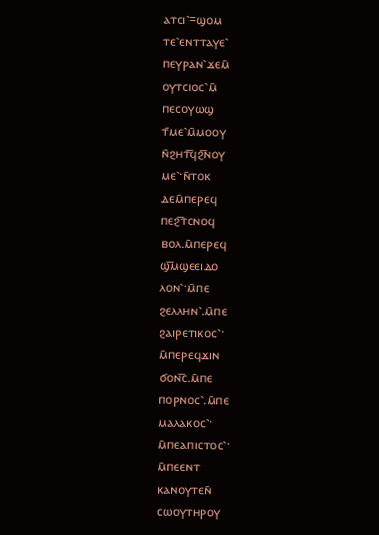ⲁⲧⲥⲓ⳿=ϣⲟⲙ
ⲧⲉ⳿ⲉⲛⲧⲧⲁⲩⲉ⳿
ⲡⲉⲩⲣⲁⲛ⳿ϫⲉⲙ̄
ⲟⲩⲧⲥⲓⲟⲥ⳿ⲙ̄
ⲡⲉⲥⲟⲩⲱϣ
ⲧ︤ⲙⲉ⳿ⲙ̄ⲙⲟⲟⲩ
ⲛ̄ϩⲏⲧ︤ϥ︥ϩ︤ⲛ︥ⲟⲩ
ⲙⲉ⳿·ⲛ̄ⲧⲟⲕ
ⲇⲉⲙ̄ⲡⲉⲣⲉϥ
ⲡⲉϩ︤ⲧ︥ⲥⲛⲟϥ
ⲃⲟⲗ.ⲙ̄ⲡⲉⲣⲉϥ
ϣ︤ⲙ︥ϣⲉⲉⲓⲇⲟ
ⲗⲟⲛ⳿·ⲙ̄ⲡⲉ
ϩⲉⲗⲗⲏⲛ⳿.ⲙ̄ⲡⲉ
ϩⲁⲓⲣⲉⲧⲓⲕⲟⲥ⳿·
ⲙ̄ⲡⲉⲣⲉϥϫⲓⲛ
ϭⲟⲛ︤ⲥ︥.ⲙ̄ⲡⲉ
ⲡⲟⲣⲛⲟⲥ⳿.ⲙ̄ⲡⲉ
ⲙⲁⲗⲁⲕⲟⲥ⳿·
ⲙ̄ⲡⲉⲁⲡⲓⲥⲧⲟⲥ⳿·
ⲙ̄ⲡⲉⲉⲛⲧ
ⲕⲁⲛⲟⲩⲧⲉⲛ̄
ⲥⲱⲟⲩⲧⲏⲣⲟⲩ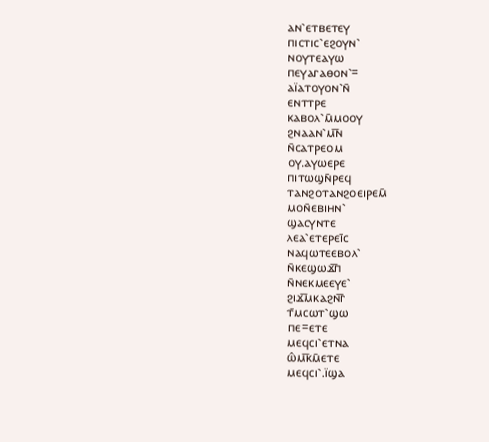ⲁⲛ⳿ⲉⲧⲃⲉⲧⲉⲩ
ⲡⲓⲥⲧⲓⲥ⳿ⲉϩⲟⲩⲛ⳿
ⲛⲟⲩⲧⲉⲁⲩⲱ
ⲡⲉⲩⲁⲅⲁⲑⲟⲛ⳿=
ⲁⲓ̈ⲁⲧⲟⲩⲟⲛ⳿ⲛ̄
ⲉⲛⲧⲧⲣⲉ
ⲕⲁⲃⲟⲗ⳿ⲙ̄ⲙⲟⲟⲩ
ϩⲛⲁⲁⲛ⳿ⲙ︤ⲛ︥
ⲛ̄ⲥⲁⲧⲣⲉⲟⲙ
ⲟⲩ.ⲁⲩⲱⲉⲣⲉ
ⲡⲓⲧⲱϣⲛ̄ⲣⲉϥ
ⲧⲁⲛϩⲟⲧⲁⲛϩⲟⲉⲓⲣⲉⲙ̄
ⲙⲟⲛ̄ⲉⲃⲓⲏⲛ⳿
ϣⲁⲥⲩⲛⲧⲉ
ⲗⲉⲁ⳿ⲉⲧⲉⲣⲉⲓ︤ⲥ
ⲛⲁϥⲱⲧⲉⲉⲃⲟⲗ⳿
ⲛ̄ⲕⲉϣⲱϫ︤ⲡ︥
ⲛ̄ⲛⲉⲕⲙⲉⲉⲩⲉ⳿
ϩⲓϫ︤ⲙ︥ⲕⲁϩⲛ︤ⲅ︥
ⲧ︤ⲙⲥⲱⲧ⳿ϣⲱ
ⲡⲉ=ⲉⲧⲉ
ⲙⲉϥⲥⲓ⳿ⲉⲧⲛⲁ
ⲱ̂ⲙ︤ⲕ︥ⲙ̄ⲉⲧⲉ
ⲙⲉϥⲥⲓ⳿.ⲓ̈ϣⲁ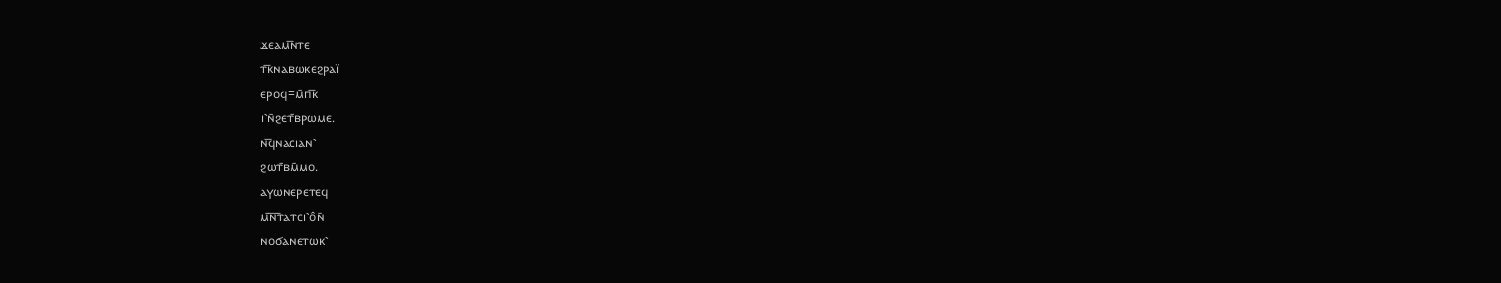ϫⲉⲁⲙ︤ⲛ︥ⲧⲉ
ⲧ︤ⲕ︥ⲛⲁⲃⲱⲕⲉϩⲣⲁⲓ̈
ⲉⲣⲟϥ=ⲙ̄ⲡ︤ⲕ︥
ⲓ⳿ⲛ̄ϩⲉⲧ︤ⲃⲣⲱⲙⲉ.
ⲛ︤ϥ︥ⲛⲁⲥⲓⲁⲛ⳿
ϩⲱⲧ︤ⲃⲙ̄ⲙⲟ.
ⲁⲩⲱⲛⲉⲣⲉⲧⲉϥ
ⲙ︤ⲛ︦ⲧ︥ⲁⲧⲥⲓ⳿ⲟ̂ⲛ̄
ⲛⲟϭⲁⲛⲉⲧⲱⲕ⳿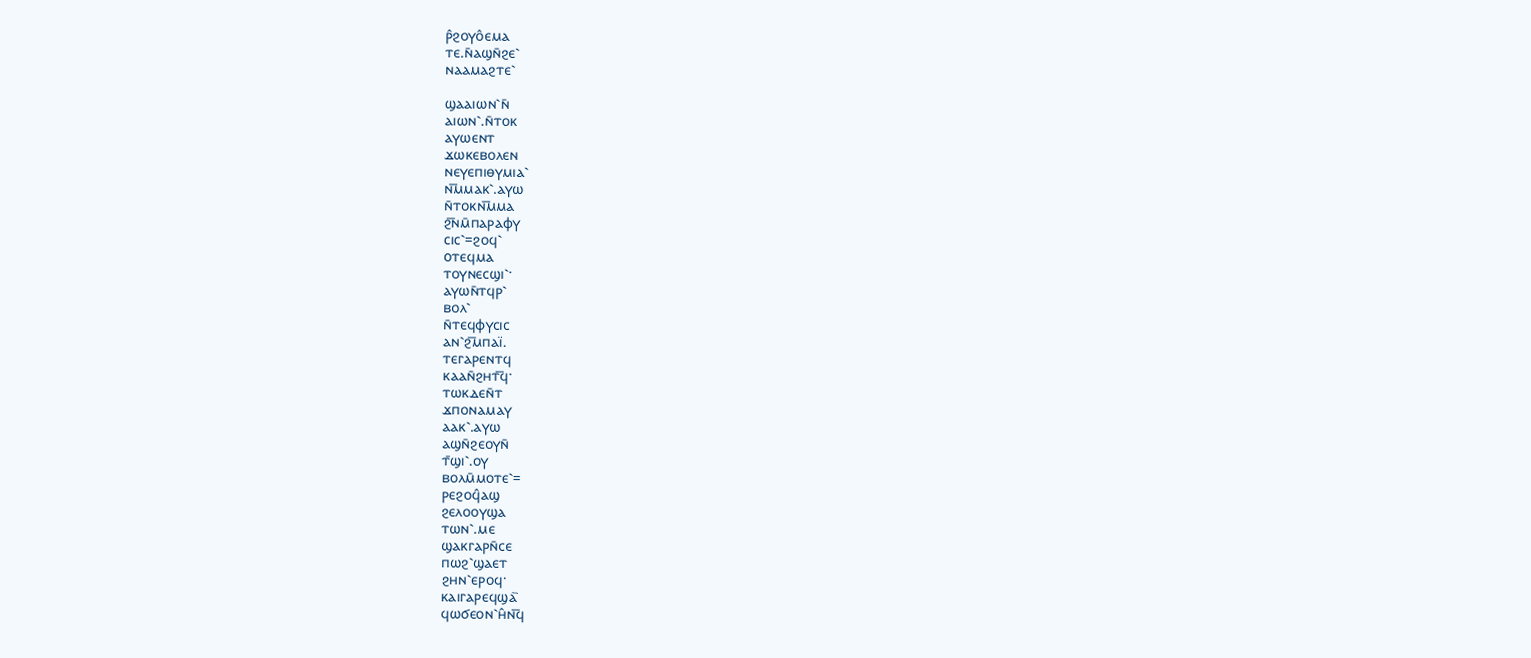ⲣ̂ϩⲟⲩⲟ̂ⲉⲙⲁ
ⲧⲉ.ⲛ̄ⲁϣⲛ̄ϩⲉ⳿
ⲛⲁⲁⲙⲁϩⲧⲉ⳿

ϣⲁⲁⲓⲱⲛ⳿ⲛ̄
ⲁⲓⲱⲛ⳿.ⲛ̄ⲧⲟⲕ
ⲁⲩⲱⲉⲛⲧ
ϫⲱⲕⲉⲃⲟⲗⲉⲛ
ⲛⲉⲩⲉⲡⲓⲑⲩⲙⲓⲁ⳿
ⲛ︤ⲙ︥ⲙⲁⲕ⳿.ⲁⲩⲱ
ⲛ̄ⲧⲟⲕⲛ︤ⲙ︥ⲙⲁ
ϩ︤ⲛ︥ⲙ̄ⲡⲁⲣⲁⲫⲩ
ⲥⲓⲥ⳿=ϩⲟϥ⳿
oⲧⲉϥⲙⲁ
ⲧⲟⲩⲛⲉⲥϣⲓ⳿·
ⲁⲩⲱⲛ̄ⲧϥⲣ⳿
ⲃⲟⲗ⳿
ⲛ̄ⲧⲉϥⲫⲩⲥⲓⲥ
ⲁⲛ⳿ϩ︤ⲙ︥ⲡⲁⲓ̈.
ⲧⲉⲅⲁⲣⲉⲛⲧϥ
ⲕⲁⲁⲛ̄ϩⲏⲧ︤ϥ︥·
ⲧⲱⲕⲇⲉⲛ̄ⲧ
ϫⲡⲟⲛⲁⲙⲁⲩ
ⲁⲁⲕ⳿.ⲁⲩⲱ
ⲁϣⲛ̄ϩⲉⲟⲩⲛ̄
ⲧ︤ϣⲓ⳿.ⲟⲩ
ⲃⲟⲗⲙ̄ⲙⲟⲧⲉ⳿=
ⲣⲉϩⲟϥ̂ⲁϣ
ϩⲉⲗⲟⲟⲩϣⲁ
ⲧⲱⲛ⳿.ⲙⲉ
ϣⲁⲕⲅⲁⲣⲛ̄ⲥⲉ
ⲡⲱϩ⳿ϣⲁⲉⲧ
ϩⲏⲛ⳿ⲉⲣⲟϥ·
ⲕⲁⲓⲅⲁⲣⲉϥϣⲁ⳯
ϥⲱϭⲉⲟⲛ⳿ⲏ̂ⲛ︤ϥ︥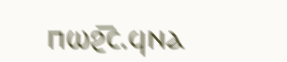ⲡⲱϩ︤ⲥ︥.ϥⲛⲁ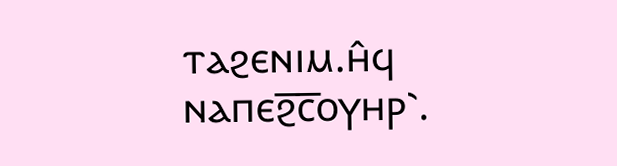ⲧⲁϩⲉⲛⲓⲙ.ⲏ̂ϥ
ⲛⲁⲡⲉϩ︦ⲥ︦ⲟⲩⲏⲣ⳿.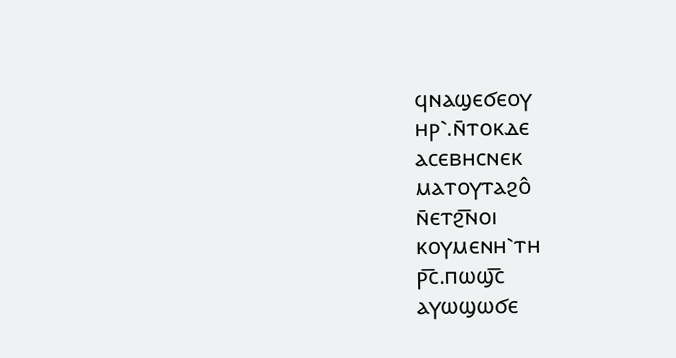ϥⲛⲁϣⲉϭⲉⲟⲩ
ⲏⲣ⳿.ⲛ̄ⲧⲟⲕⲇⲉ
ⲁⲥⲉⲃⲏⲥⲛⲉⲕ
ⲙⲁⲧⲟⲩⲧⲁϩⲟ̂
ⲛ̄ⲉⲧϩ︤ⲛ︥ⲟⲓ
ⲕⲟⲩⲙⲉⲛⲏ⳿ⲧⲏ
ⲣ︤ⲥ︥.ⲡⲱϣ︤ⲥ︥
ⲁⲩⲱϣⲱϭⲉ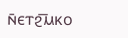ⲛ̄ⲉⲧϩ︤ⲙ︥ⲕⲟ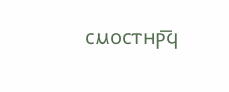ⲥⲙⲟⲥⲧⲏⲣ︤ϥ︥